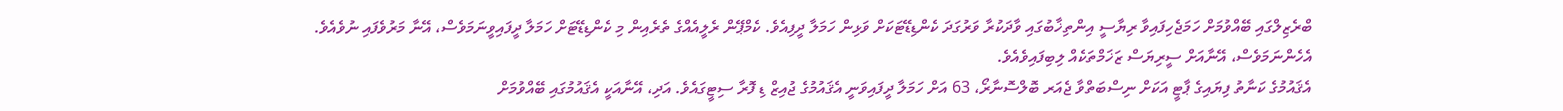ބްރެޒިލްގައި ބޭއްވުމަށް ހަމަޖެހިފައިވާ ރިޔާސީ އިންތިޚާބުގައި ވާދަކުރާ ވަރުގަދަ ކެންޑިޑޭޓަކަށް ވަޅިން ހަމަލާ ދީފިއެވެ. ކެމްޕޭން ރެލީއެއްގެ ތެރެއިން މި ކެންޑިޑޭޓަށް ހަމަލާ ދީފައިވީނަމަވެސް، އޭނާ މަރުވެފައި ނުވެއެވެ. އެހެންނަމަވެސް، އޭނާއަށް ސީރިޔަސް ޒަޚަމްތަކެއް ލިބިފައިވެއެވެ.
އެޤައުމުގެ ކަނާތު ފިޔައިގެ ޕާޓީ އަކަށް ނިސްބަތްވާ ޖެއަރ ބޮލްސޮނާރޯ، 63 އަށް ހަމަލާ ދީފައިވަނީ އެޤައުމުގެ ޖުއިޒް ޑި ފޮރާ ސިޓީގައެވެ. އަދި، އޭނާއަކީ އެޤައުމުގައި ބޭއްވުމަށް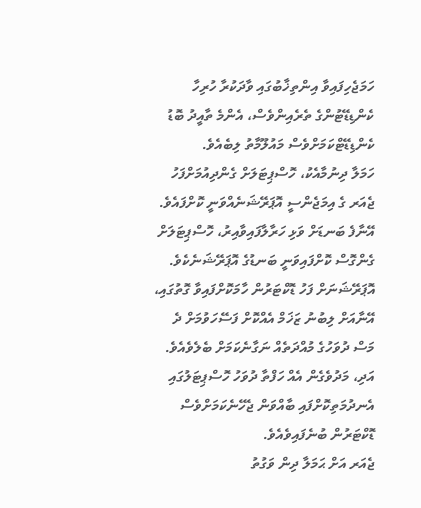ހަމަޖެހިފައިވާ އިންތިޚާބުގައި ވާދަކުރާ ހުރިހާ ކެންޑިޑޭޓުންގެ ތެރެއިންވެސް، އެންމެ ތާއީދު ބޮޑު ކެންޑިޑޭޓްކަމަށްވެސް މައުލޫމާތު ލިބެއެވެ.
ހަމަލާ ދިނުމާއެކު، ހޮސްޕިޓަލަށް ގެންދިއުމަށްފަހު ޖެއަރ ގެ އިމަޖެންސީ އޮޕަރޭޝަނެއްވަނީ ކޮށްފައެވެ. އޭނާފެ ބަނޑަށް ވަޅި ހަރާލާފައިވާއިރު، ހޮސްޕިޓަލަށް ގެންގޮސް ކޮށްފައިވަނީ ބަނޑުގެ އޮޕަރޭޝަނެކެވެ.
އޮޕަރޭޝަނަށް ފަހު ޑޮކްޓަރުން ހާމަކޮށްފައިވާ ގޮތުގައި، އޭނާއަށް ލިބުނު ޒަޚަމް އެއްކޮށް ފަސޭހަވުމަށް ދެ މަސް ދުވަހުގެ މުއްދަތެއް ނަގާނެކަމަށް ބެލެވެއެވެ. އަދި، މަދުވެގެން އެއް ހަފްތާ ދުވަހު ހޮސްޕިޓަލުގައި އެނދުމަތިކޮށްފައި ބާއްވަން ޖެހޭނެކަމަށްވެސް ޑޮކްޓަރުން ބުނެފައިވެއެވެ.
ޖެއަރ އަށް ޙަމަލާ ދިން ވަގުތު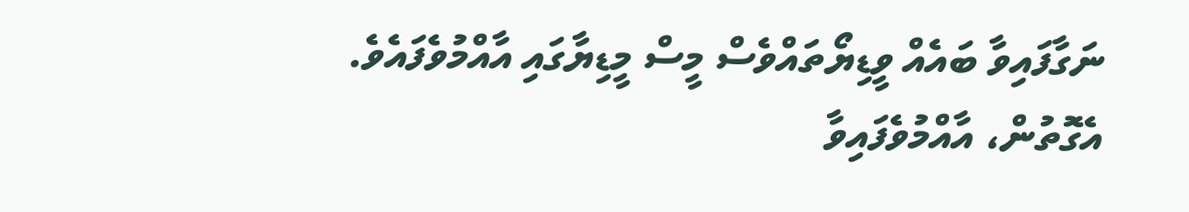ނަގާފައިވާ ބައެއް ވީޑިޔޯތައްވެސް މީސް މީޑިޔާގައި އާއްމުވެފައެވެ. އެގޮތުން، އާއްމުވެފައިވާ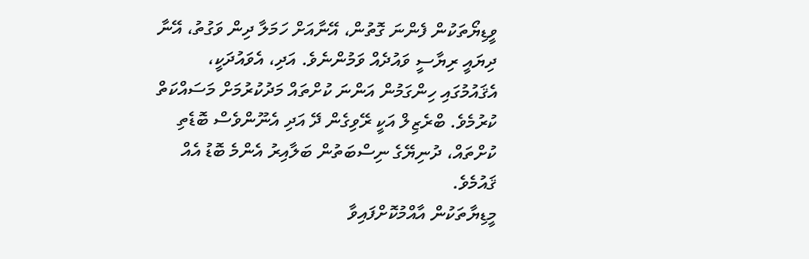ވީޑިޔޯތަކުން ފެންނަ ގޮތުން، އޭނާއަށް ހަމަލާ ދިން ވަގުތު، އޭނާ ދިޔައީ ރިޔާސީ ވައުދެއް ވަމުންނެވެ. އަދި، އެވައުދަކީ، އެޤައުމުގައި ހިންގަމުން އަންނަ ކުށްތައް މަދުކުރުމަށް މަސައްކަތް ކުރުމެވެ. ބްރެޒިލް އަކީ ރޭވިގެން ދޭ އަދި އެނޫންވެސް ބޮޑެތި ކުށްތައް، ދުނިޔޭގެ ނިސްބަތުން ބަލާއިރު އެންމެ ބޮޑު އެއް ޤައުމެވެ.
މީޑިޔާތަކުން އާއްމުކޮށްފައިވާ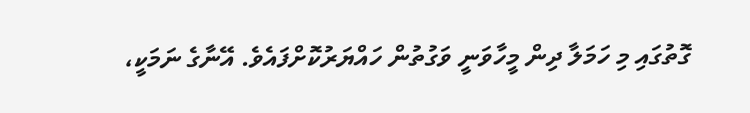ގޮތުގައި މި ހަމަލާ ދިން މީހާވަނީ ވަގުތުން ހައްޔަރުކޮށްފައެވެ. އޭނާގެ ނަމަކީ،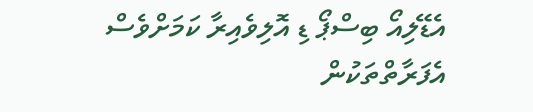އެޑޭލިއޯ ބިސްޕޯ ޑި އޮލިވެއިރާ ކަމަށްވެސް އެފަރާތްތަކުން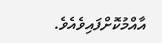އާއްމުކޮށްފައިވެއެވެ.